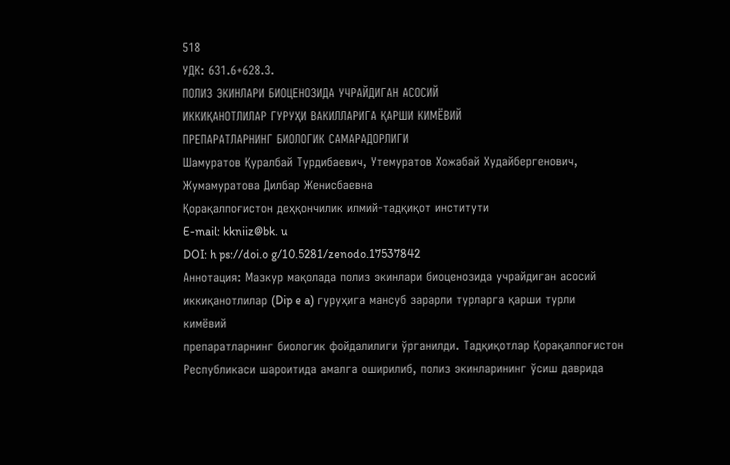518
УДК: 631.6+628.3.
ПОЛИЗ ЭКИНЛАРИ БИОЦЕНОЗИДА УЧРАЙДИГАН АСОСИЙ
ИККИҚАНОТЛИЛАР ГУРУҲИ ВАКИЛЛАРИГА ҚАРШИ КИМЁВИЙ
ПРЕПАРАТЛАРНИНГ БИОЛОГИК САМАРАДОРЛИГИ
Шамуратов Қуралбай Турдибаевич, Утемуратов Хожабай Худайбергенович,
Жумамуратова Дилбар Женисбаевна
Қорақалпоғистон деҳқончилик илмий-тадқиқот институти
E-mail: kkniiz@bk. u
DOI: h ps://doi.o g/10.5281/zenodo.17537842
Аннотация: Мазкур мақолада полиз экинлари биоценозида учрайдиган асосий
иккиқанотлилар (Dip e a) гуруҳига мансуб зарарли турларга қарши турли кимёвий
препаратларнинг биологик фойдалилиги ўрганилди. Тадқиқотлар Қорақалпоғистон
Республикаси шароитида амалга оширилиб, полиз экинларининг ўсиш даврида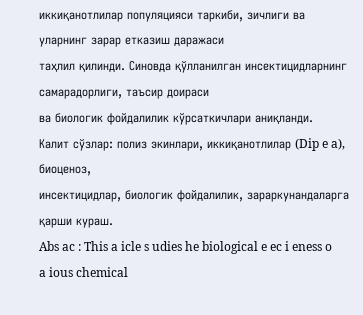иккиқанотлилар популяцияси таркиби, зичлиги ва уларнинг зарар етказиш даражаси
таҳлил қилинди. Синовда қўлланилган инсектицидларнинг самарадорлиги, таъсир доираси
ва биологик фойдалилик кўрсаткичлари аниқланди.
Калит сўзлар: полиз экинлари, иккиқанотлилар (Dip e a), биоценоз,
инсектицидлар, биологик фойдалилик, зараркунандаларга қарши кураш.
Abs ac : This a icle s udies he biological e ec i eness o a ious chemical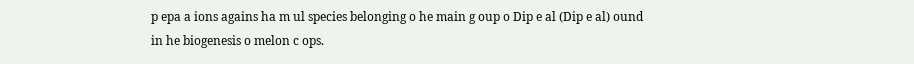p epa a ions agains ha m ul species belonging o he main g oup o Dip e al (Dip e al) ound
in he biogenesis o melon c ops.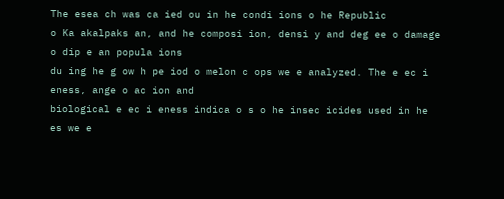The esea ch was ca ied ou in he condi ions o he Republic
o Ka akalpaks an, and he composi ion, densi y and deg ee o damage o dip e an popula ions
du ing he g ow h pe iod o melon c ops we e analyzed. The e ec i eness, ange o ac ion and
biological e ec i eness indica o s o he insec icides used in he es we e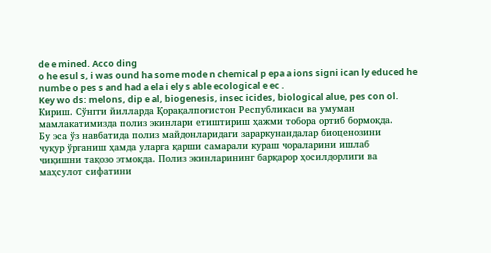de e mined. Acco ding
o he esul s, i was ound ha some mode n chemical p epa a ions signi ican ly educed he
numbe o pes s and had a ela i ely s able ecological e ec .
Key wo ds: melons, dip e al, biogenesis, insec icides, biological alue, pes con ol.
Кириш. Сўнгги йилларда Қорақалпоғистон Республикаси ва умуман
мамлакатимизда полиз экинлари етиштириш ҳажми тобора ортиб бормоқда.
Бу эса ўз навбатида полиз майдонларидаги зараркунандалар биоценозини
чуқур ўрганиш ҳамда уларга қарши самарали кураш чораларини ишлаб
чиқишни тақозо этмоқда. Полиз экинларининг барқарор ҳосилдорлиги ва
маҳсулот сифатини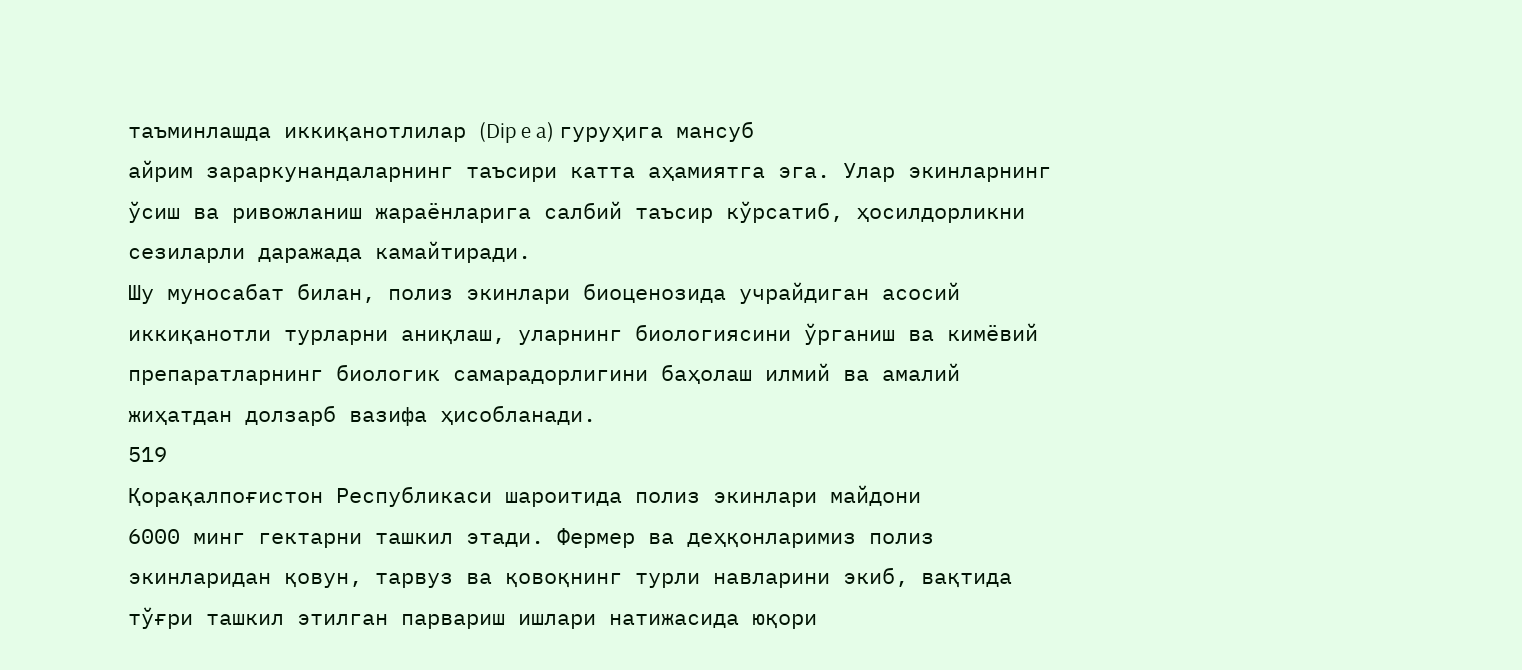таъминлашда иккиқанотлилар (Dip e a) гуруҳига мансуб
айрим зараркунандаларнинг таъсири катта аҳамиятга эга. Улар экинларнинг
ўсиш ва ривожланиш жараёнларига салбий таъсир кўрсатиб, ҳосилдорликни
сезиларли даражада камайтиради.
Шу муносабат билан, полиз экинлари биоценозида учрайдиган асосий
иккиқанотли турларни аниқлаш, уларнинг биологиясини ўрганиш ва кимёвий
препаратларнинг биологик самарадорлигини баҳолаш илмий ва амалий
жиҳатдан долзарб вазифа ҳисобланади.
519
Қорақалпоғистон Республикаси шароитида полиз экинлари майдони
6000 минг гектарни ташкил этади. Фермер ва деҳқонларимиз полиз
экинларидан қовун, тарвуз ва қовоқнинг турли навларини экиб, вақтида
тўғри ташкил этилган парвариш ишлари натижасида юқори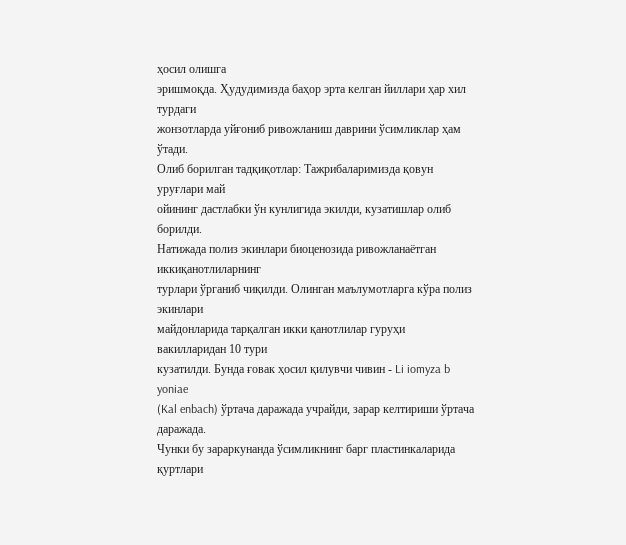ҳосил олишга
эришмоқда. Ҳудудимизда баҳор эрта келган йиллари ҳар хил турдаги
жонзотларда уйғониб ривожланиш даврини ўсимликлар ҳам ўтади.
Олиб борилган тадқиқотлар: Тажрибаларимизда қовун уруғлари май
ойининг дастлабки ўн кунлигида экилди, кузатишлар олиб борилди.
Натижада полиз экинлари биоценозида ривожланаётган иккиқанотлиларнинг
турлари ўрганиб чиқилди. Олинган маълумотларга кўра полиз экинлари
майдонларида тарқалган икки қанотлилар гуруҳи вакилларидан 10 тури
кузатилди. Бунда ғовак ҳосил қилувчи чивин - Li iomyza b yoniae
(Kal enbach) ўртача даражада учрайди, зарар келтириши ўртача даражада.
Чунки бу зараркунанда ўсимликнинг барг пластинкаларида қуртлари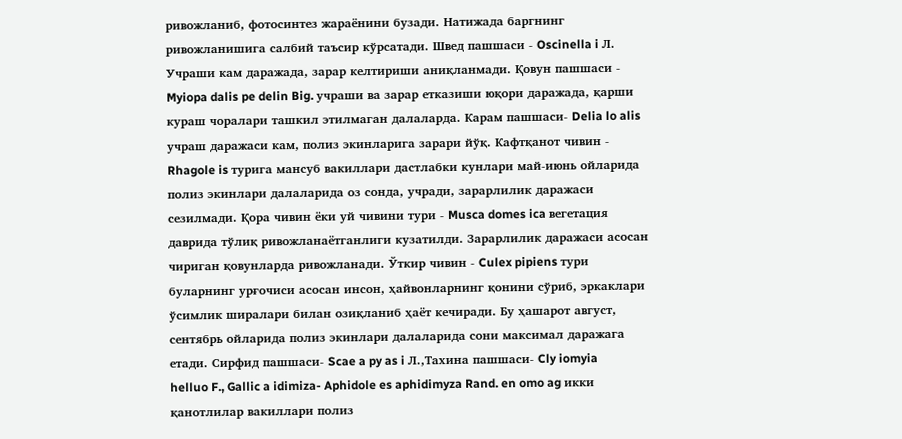ривожланиб, фотосинтез жараёнини бузади. Натижада баргнинг
ривожланишига салбий таъсир кўрсатади. Швед пашшаси - Oscinella i Л.
Учраши кам даражада, зарар келтириши аниқланмади. Қовун пашшаси -
Myiopa dalis pe delin Big. учраши ва зарар етказиши юқори даражада, қарши
кураш чоралари ташкил этилмаган далаларда. Карам пашшаси- Delia lo alis
учраш даражаси кам, полиз экинларига зарари йўқ. Кафтқанот чивин -
Rhagole is турига мансуб вакиллари дастлабки кунлари май-июнь ойларида
полиз экинлари далаларида оз сонда, учради, зарарлилик даражаси
сезилмади. Қора чивин ёки уй чивини тури - Musca domes ica вегетация
даврида тўлиқ ривожланаётганлиги кузатилди. Зарарлилик даражаси асосан
чириган қовунларда ривожланади. Ўткир чивин - Culex pipiens тури
буларнинг урғочиси асосан инсон, ҳайвонларнинг қонини сўриб, эркаклари
ўсимлик ширалари билан озиқланиб ҳаёт кечиради. Бу ҳашарот август,
сентябрь ойларида полиз экинлари далаларида сони максимал даражага
етади. Сирфид пашшаси- Scae a py as i Л.,Тахина пашшаси- Cly iomyia
helluo F., Gallic a idimiza- Aphidole es aphidimyza Rand. en omo ag икки
қанотлилар вакиллари полиз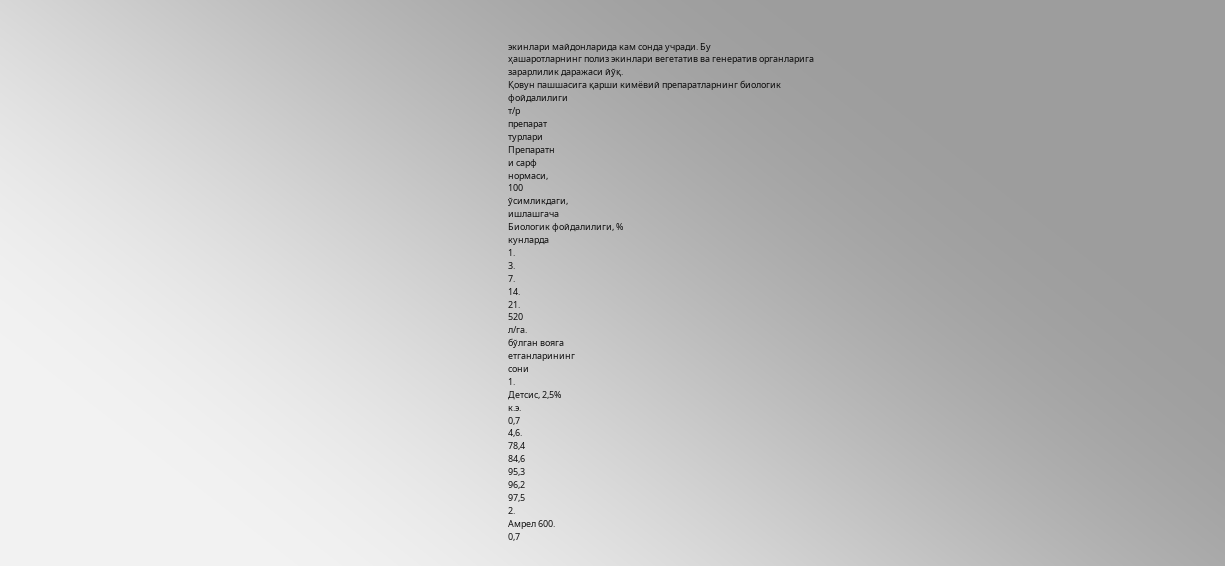экинлари майдонларида кам сонда учради. Бу
ҳашаротларнинг полиз экинлари вегетатив ва генератив органларига
зарарлилик даражаси йўқ.
Қовун пашшасига қарши кимёвий препаратларнинг биологик
фойдалилиги
т/р
препарат
турлари
Препаратн
и сарф
нормаси,
100
ўсимликдаги,
ишлашгача
Биологик фойдалилиги, %
кунларда
1.
3.
7.
14.
21.
520
л/га.
бўлган вояга
етганларининг
сони
1.
Детсис, 2,5%
к.э.
0,7
4,6.
78,4
84,6
95,3
96,2
97,5
2.
Амрел 600.
0,7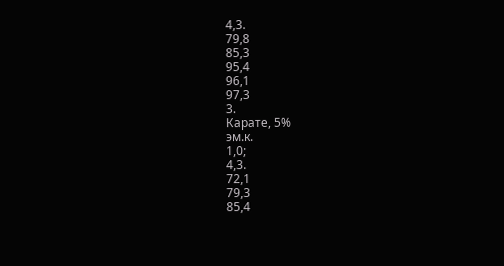4,3.
79,8
85,3
95,4
96,1
97,3
3.
Карате, 5%
эм.к.
1,0;
4,3.
72,1
79,3
85,4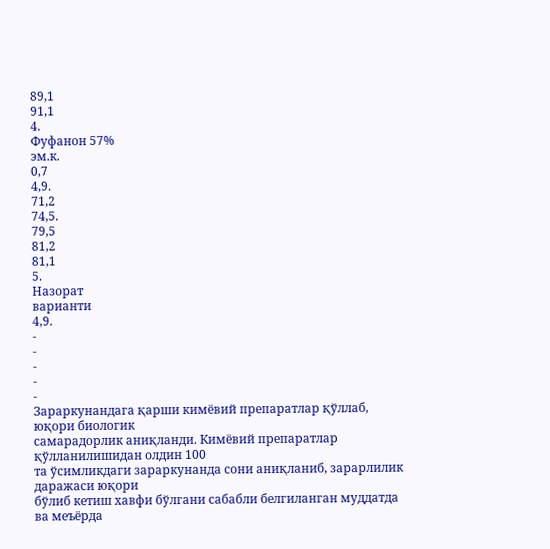89,1
91,1
4.
Фуфанон 57%
эм.к.
0,7
4,9.
71,2
74,5.
79,5
81,2
81,1
5.
Назорат
варианти
4,9.
-
-
-
-
-
Зараркунандага қарши кимёвий препаратлар қўллаб, юқори биологик
самарадорлик аниқланди. Кимёвий препаратлар қўлланилишидан олдин 100
та ўсимликдаги зараркунанда сони аниқланиб, зарарлилик даражаси юқори
бўлиб кетиш хавфи бўлгани сабабли белгиланган муддатда ва меъёрда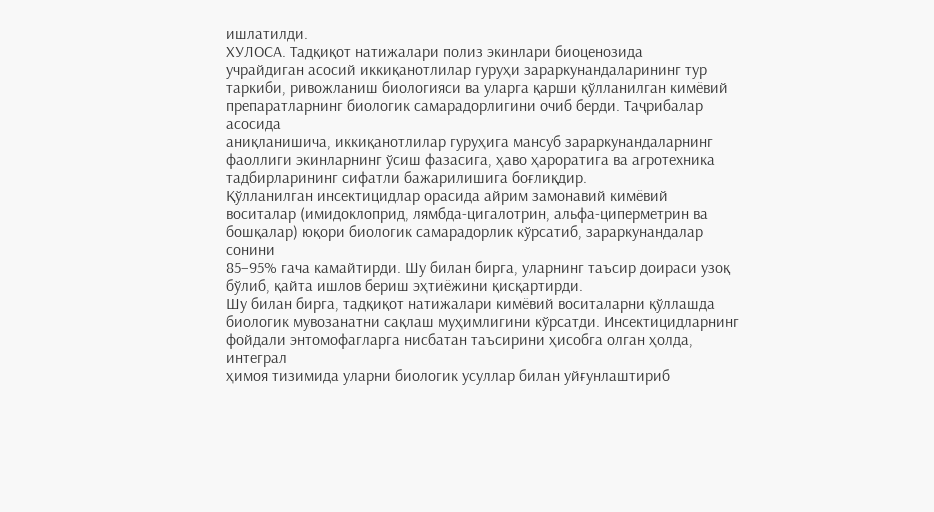ишлатилди.
ХУЛОСА. Тадқиқот натижалари полиз экинлари биоценозида
учрайдиган асосий иккиқанотлилар гуруҳи зараркунандаларининг тур
таркиби, ривожланиш биологияси ва уларга қарши қўлланилган кимёвий
препаратларнинг биологик самарадорлигини очиб берди. Таҷрибалар асосида
аниқланишича, иккиқанотлилар гуруҳига мансуб зараркунандаларнинг
фаоллиги экинларнинг ўсиш фазасига, ҳаво ҳароратига ва агротехника
тадбирларининг сифатли бажарилишига боғлиқдир.
Қўлланилган инсектицидлар орасида айрим замонавий кимёвий
воситалар (имидоклоприд, лямбда-цигалотрин, альфа-циперметрин ва
бошқалар) юқори биологик самарадорлик кўрсатиб, зараркунандалар сонини
85–95% гача камайтирди. Шу билан бирга, уларнинг таъсир доираси узоқ
бўлиб, қайта ишлов бериш эҳтиёжини қисқартирди.
Шу билан бирга, тадқиқот натижалари кимёвий воситаларни қўллашда
биологик мувозанатни сақлаш муҳимлигини кўрсатди. Инсектицидларнинг
фойдали энтомофагларга нисбатан таъсирини ҳисобга олган ҳолда, интеграл
ҳимоя тизимида уларни биологик усуллар билан уйғунлаштириб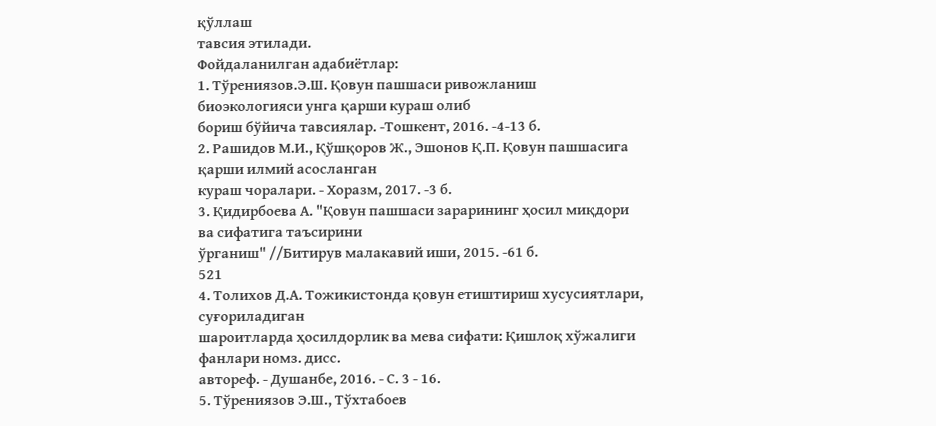қўллаш
тавсия этилади.
Фойдаланилган адабиётлар:
1. Тўрениязов.Э.Ш. Қовун пашшаси ривожланиш биоэкологияси унга қарши кураш олиб
бориш бўйича тавсиялар. -Тошкент, 2016. -4-13 б.
2. Рашидов М.И., Қўшқоров Ж., Эшонов Қ.П. Қовун пашшасига қарши илмий асосланган
кураш чоралари. - Хоразм, 2017. -3 б.
3. Қидирбоева А. "Қовун пашшаси зарарининг ҳосил миқдори ва сифатига таъсирини
ўрганиш" //Битирув малакавий иши, 2015. -61 б.
521
4. Толихов Д.А. Тожикистонда қовун етиштириш хусусиятлари, суғориладиган
шароитларда ҳосилдорлик ва мева сифати: Қишлоқ хўжалиги фанлари номз. дисс.
автореф. - Душанбе, 2016. - С. 3 - 16.
5. Тўрениязов Э.Ш., Тўхтабоев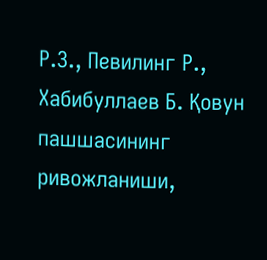Р.З., Певилинг Р., Хабибуллаев Б. Қовун пашшасининг
ривожланиши,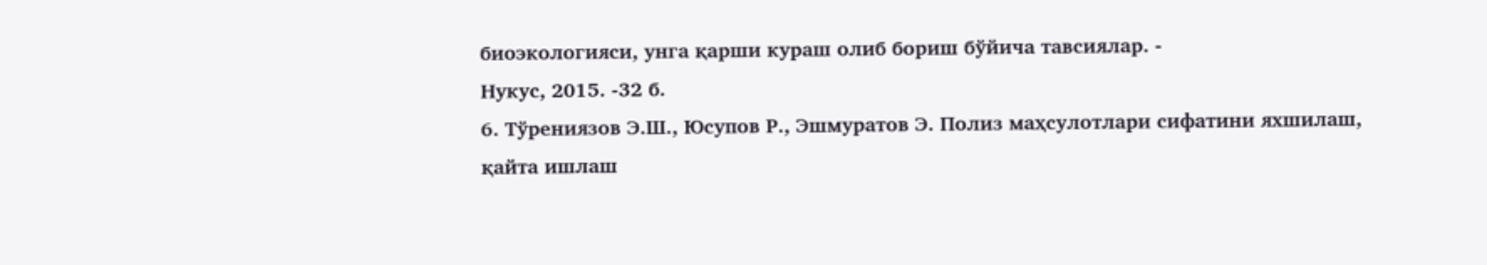биоэкологияси, унга қарши кураш олиб бориш бўйича тавсиялар. -
Нукус, 2015. -32 б.
6. Тўрениязов Э.Ш., Юсупов Р., Эшмуратов Э. Полиз маҳсулотлари сифатини яхшилаш,
қайта ишлаш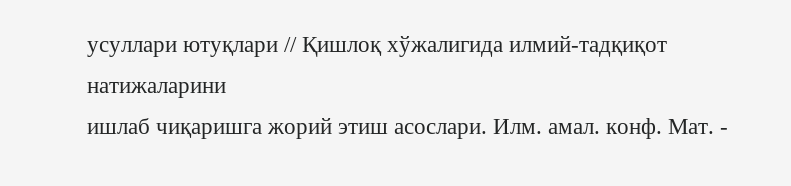усуллари ютуқлари // Қишлоқ хўжалигида илмий-тадқиқот натижаларини
ишлаб чиқаришга жорий этиш асослари. Илм. амал. конф. Мат. -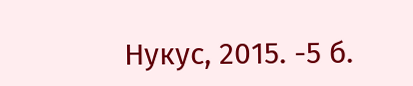Нукус, 2015. -5 б.